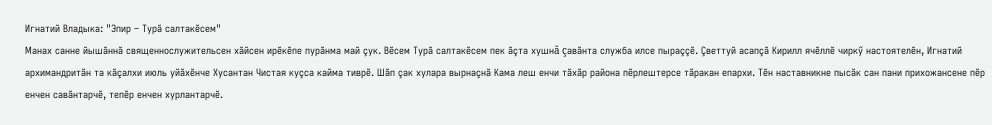Игнатий Владыка: "Эпир – Турӑ салтакӗсем"
Манах санне йышăннă священнослужительсен хăйсен ирӗкӗпе пурăнма май çук. Вӗсем Турă салтакӗсем пек ăçта хушнă çавăнта служба илсе пыраççӗ. Çветтуй асапçă Кирилл ячӗллӗ чиркӳ настоятелӗн, Игнатий архимандритăн та кăçалхи июль уйăхӗнче Хусантан Чистая куçса кайма тиврӗ. Шăп çак хулара вырнаçнă Кама леш енчи тăхăр района пӗрлештерсе тăракан епархи. Тӗн наставникне пысăк сан пани прихожансене пӗр енчен савăнтарчӗ, тепӗр енчен хурлантарчӗ.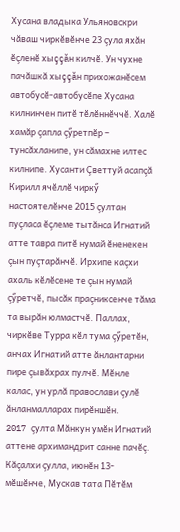Хусана владыка Ульяновскри чăваш чиркӗвӗнче 23 çула яхăн ӗçленӗ хыççăн килчӗ. Ун чухне пачăшкă хыççăн прихожанӗсем автобусӗ-автобусӗпе Хусана килнинчен питӗ тӗлӗннӗччӗ. Халӗ хамăр çапла çӳретпӗр – тунсăхланипе, ун сăмахне илтес килнипе. Хусанти Çветтуй асапçă Кирилл ячӗллӗ чиркӳ настоятелӗнче 2015 çултан пуçласа ӗçлеме тытăнса Игнатий атте тавра питӗ нумай ӗненекен çын пуçтарăнчӗ. Ирхипе каçхи ахаль кӗлӗсене те çын нумай çӳретчӗ, пысăк праçниксенче тăма та вырăн юлмастчӗ. Паллах, чиркӗве Турра кӗл тума çӳретӗн, анчах Игнатий атте ăнлантарни пире çывăхрах пулчӗ. Мӗнле калас, ун урлă православи çулӗ ăнланмалларах пирӗншӗн.
2017 çулта Мăнкун умӗн Игнатий аттене архимандрит санне пачӗç. Кăçалхи çулла, июнӗн 13-мӗшӗнче, Мускав тата Пӗтӗм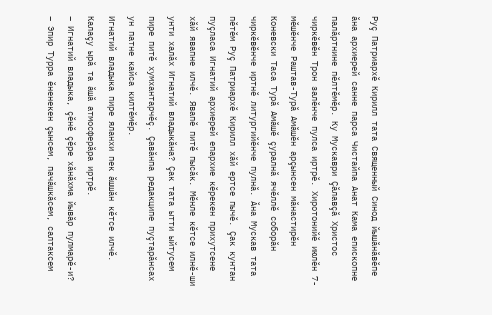Руç Патриархӗ Кирилл тата Священный Синод йышăнăвӗпе ăна архиерей санне парса Чистайпа Анат Кама епископне палăртнине пӗлтӗмӗр. Ку Мускаври Çăлавçă Христос чиркӗвӗн Трон залӗнче пулса иртрӗ. Хиротонийӗ июлӗн 7-мӗшӗнче Раштав-Турă Амăшӗн арçынсен мăнастирӗн Коневски Таса Турă Амăшӗ çуралнă ячӗллӗ соборăн чиркӗвӗнче иртнӗ литургийӗнче пулнă. Ăна Мускав тата пӗтӗм Руç Патриархӗ Кирилл хăй ертсе пычӗ. Çак кунтан пуçласа Игнатий архиерей епархие кӗрекен прихутсене хăй явапне илчӗ. Явапӗ питӗ пысăк. Мӗнле кӗтсе илнӗ-ши унти халăх Игнатий владыкăна? Çак тата ытти ыйтусем пире питӗ хумхантарчӗç. Çавăнпа редакципе пуçтарăнсах ун патне кайса килтӗмӗр.
Игнатий владыка пире яланхи пек ăшшăн кӗтсе илчӗ. Калаçу ырă та ăшă атмосферăра иртрӗ.
– Игнатий владыка, çӗнӗ çӗре хăнăхма йывăр пулмарӗ-и?
– Эпир Турра ӗненекен çынсем, пачăшкăсем, салтаксем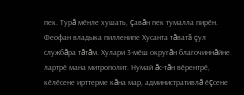пек. Турă мӗнле хушать, çавăн пек тумалла пирӗн. Феофан владыка пилленипе Хусанта тăватă çул службăра тăтăм. Хулари 3-мӗш округăн благочиннăйне лартрӗ мана митрополит. Нумай ăс-тăн вӗрентрӗ, кӗлӗсене ирттерме кăна мар, административлă ӗçсене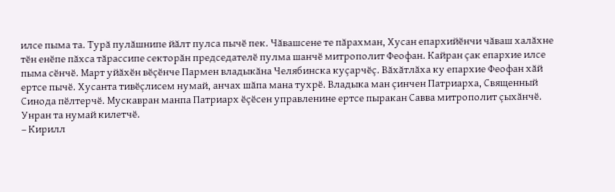илсе пыма та. Турă пулăшнипе йăлт пулса пычӗ пек. Чăвашсене те пăрахман, Хусан епархийӗнчи чăваш халăхне тӗн енӗпе пăхса тăрассипе секторăн председателӗ пулма шанчӗ митрополит Феофан. Кайран çак епархие илсе пыма сӗнчӗ. Март уйăхӗн вӗçӗнче Пармен владыкăна Челябинска куçарчӗç. Вăхăтлăха ку епархие Феофан хăй ертсе пычӗ. Хусанта тивӗçлисем нумай, анчах шăпа мана тухрӗ. Владыка ман çинчен Патриарха, Священный Синода пӗлтерчӗ. Мускавран манпа Патриарх ӗçӗсен управленине ертсе пыракан Савва митрополит çыхăнчӗ. Унран та нумай килетчӗ.
– Кирилл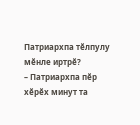Патриархпа тӗлпулу мӗнле иртрӗ?
– Патриархпа пӗр хӗрӗх минут та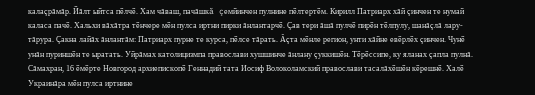калаçрăмăр. Йăлт ыйтса пӗлчӗ. Хам чăваш, пачăшкă çемйинчен пулнине пӗлтертӗм. Кирилл Патриарх хăй çинчен те нумай каласа пачӗ. Хальхи вăхăтра тӗнчере мӗн пулса иртни пирки ăнлантарчӗ. Çав тери ăшă пулчӗ пирӗн тӗлпулу, шанăçлă лару-тăрура. Çакна лайăх ăнлантăм: Патриарх пурне те курса, пӗлсе тăрать. Ăçта мӗнле регион, унти хăйне евӗрлӗх çинчен. Чунӗ унăн пуриншӗн те ыратать. Уйрăмах католицизмпа православи хушшинче ăнлану çуккишӗн. Тӗрӗссипе, ку яланах çапла пулнă. Сăмахран, 16 ӗмӗрте Новгород архиепископӗ Геннадий тата Иосиф Волоколамский православи тасалăхӗшӗн кӗрешнӗ. Халӗ Украинăра мӗн пулса иртнине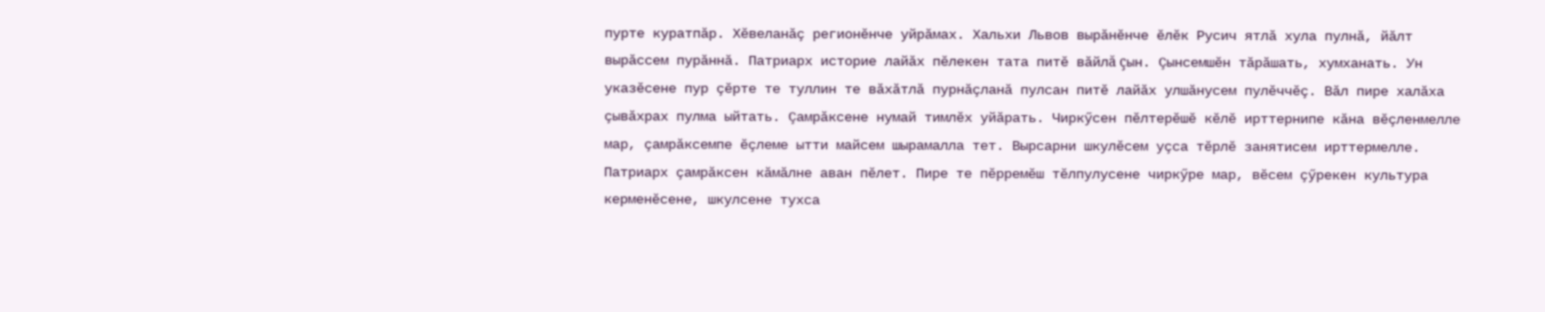пурте куратпăр. Хӗвеланăç регионӗнче уйрăмах. Хальхи Львов вырăнӗнче ӗлӗк Русич ятлă хула пулнă, йăлт вырăссем пурăннă. Патриарх историе лайăх пӗлекен тата питӗ вăйлă çын. Çынсемшӗн тăрăшать, хумханать. Ун указӗсене пур çӗрте те туллин те вăхăтлă пурнăçланă пулсан питӗ лайăх улшăнусем пулӗччӗç. Вăл пире халăха çывăхрах пулма ыйтать. Çамрăксене нумай тимлӗх уйăрать. Чиркӳсен пӗлтерӗшӗ кӗлӗ ирттернипе кăна вӗçленмелле мар, çамрăксемпе ӗçлеме ытти майсем шырамалла тет. Вырсарни шкулӗсем уçса тӗрлӗ занятисем ирттермелле. Патриарх çамрăксен кăмăлне аван пӗлет. Пире те пӗрремӗш тӗлпулусене чиркӳре мар, вӗсем çӳрекен культура керменӗсене, шкулсене тухса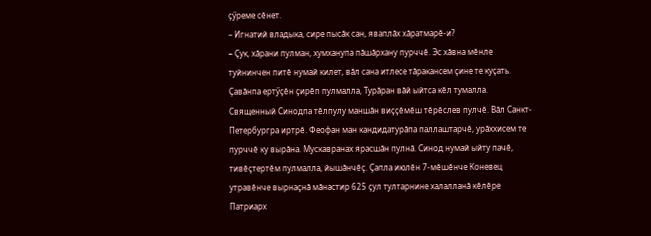çӳреме сӗнет.
– Игнатий владыка, сире пысăк сан, яваплăх хăратмарӗ-и?
– Çук, хăрани пулман, хумханупа пăшăрхану пурччӗ. Эс хăвна мӗнле туйнинчен питӗ нумай килет, вăл сана итлесе тăракансем çине те куçать. Çавăнпа ертӳçӗн çирӗп пулмалла, Турăран вăй ыйтса кӗл тумалла. Священный Синодпа тӗлпулу маншăн виççӗмӗш тӗрӗслев пулчӗ. Вăл Санкт-Петербургра иртрӗ. Феофан ман кандидатурăпа паллаштарчӗ, урăххисем те пурччӗ ку вырăна. Мускавранах ярасшăн пулнă. Синод нумай ыйту пачӗ, тивӗçтертӗм пулмалла, йышăнчӗç. Çапла июлӗн 7-мӗшӗнче Коневец утравӗнче вырнаçнă мăнастир 625 çул тултарнине халалланă кӗлӗре Патриарх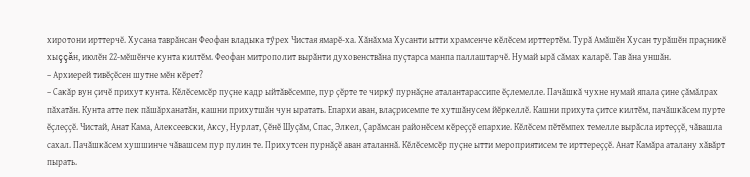хиротони ирттерчӗ. Хусана таврăнсан Феофан владыка тӳрех Чистая ямарӗ-ха. Хăнăхма Хусанти ытти храмсенче кӗлӗсем ирттертӗм. Турă Амăшӗн Хусан турăшӗн праçникӗ хыççăн, июлӗн 22-мӗшӗнче кунта килтӗм. Феофан митрополит вырăнти духовенствăна пуçтарса манпа паллаштарчӗ. Нумай ырă сăмах каларӗ. Тав ăна уншăн.
– Архиерей тивӗçӗсен шутне мӗн кӗрет?
– Сакăр вун çичӗ прихут кунта. Кӗлӗсемсӗр пуçне кадр ыйтăвӗсемпе, пур çӗрте те чиркӳ пурнăçне аталантарассипе ӗçлемелле. Пачăшкă чухне нумай япала çине çăмăлрах пăхатăн. Кунта атте пек пăшăрханатăн, кашни прихутшăн чун ыратать. Епархи аван, влаçрисемпе те хутшăнусем йӗркеллӗ. Кашни прихута çитсе килтӗм, пачăшкăсем пурте ӗçлеççӗ. Чистай, Анат Кама, Алексеевски, Аксу, Нурлат, Çӗнӗ Шуçăм, Спас, Элкел, Çарăмсан районӗсем кӗреççӗ епархие. Кӗлӗсем пӗтӗмпех темелле вырăсла иртеççӗ, чăвашла сахал. Пачăшкăсем хушшинче чăвашсем пур пулин те. Прихутсен пурнăçӗ аван аталаннă. Кӗлӗсемсӗр пуçне ытти мероприятисем те ирттереççӗ. Анат Камăра аталану хăвăрт пырать.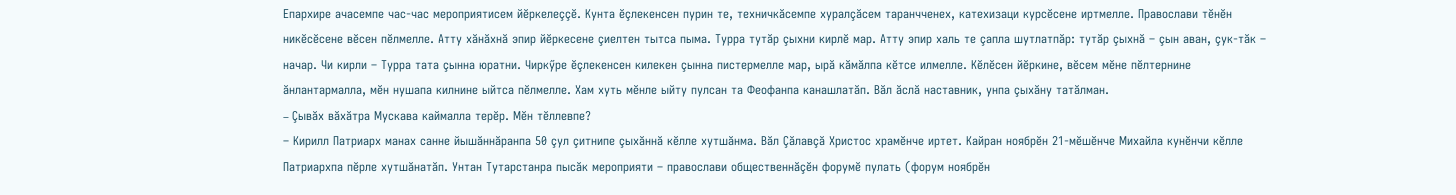Епархире ачасемпе час-час мероприятисем йӗркелеççӗ. Кунта ӗçлекенсен пурин те, техничкăсемпе хуралçăсем таранчченех, катехизаци курсӗсене иртмелле. Православи тӗнӗн никӗсӗсене вӗсен пӗлмелле. Атту хăнăхнă эпир йӗркесене çиелтен тытса пыма. Турра тутăр çыхни кирлӗ мар. Атту эпир халь те çапла шутлатпăр: тутăр çыхнă – çын аван, çук-тăк – начар. Чи кирли – Турра тата çынна юратни. Чиркӳре ӗçлекенсен килекен çынна пистермелле мар, ырă кăмăлпа кӗтсе илмелле. Кӗлӗсен йӗркине, вӗсем мӗне пӗлтернине ăнлантармалла, мӗн нушапа килнине ыйтса пӗлмелле. Хам хуть мӗнле ыйту пулсан та Феофанпа канашлатăп. Вăл ăслă наставник, унпа çыхăну татăлман.
– Çывăх вăхăтра Мускава каймалла терӗр. Мӗн тӗллевпе?
– Кирилл Патриарх манах санне йышăннăранпа 50 çул çитнипе çыхăннă кӗлле хутшăнма. Вăл Çăлавçă Христос храмӗнче иртет. Кайран ноябрӗн 21-мӗшӗнче Михайла кунӗнчи кӗлле Патриархпа пӗрле хутшăнатăп. Унтан Тутарстанра пысăк мероприяти – православи общественнăçӗн форумӗ пулать (форум ноябрӗн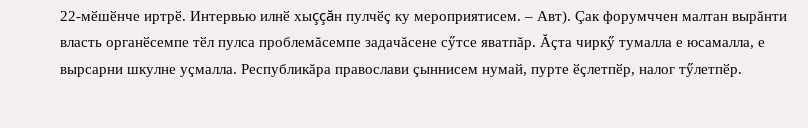22-мӗшӗнче иртрӗ. Интервью илнӗ хыççăн пулчӗç ку мероприятисем. – Авт). Çак форумччен малтан вырăнти власть органӗсемпе тӗл пулса проблемăсемпе задачăсене сӳтсе яватпăр. Ăçта чиркӳ тумалла е юсамалла, е вырсарни шкулне уçмалла. Республикăра православи çыннисем нумай, пурте ӗçлетпӗр, налог тӳлетпӗр.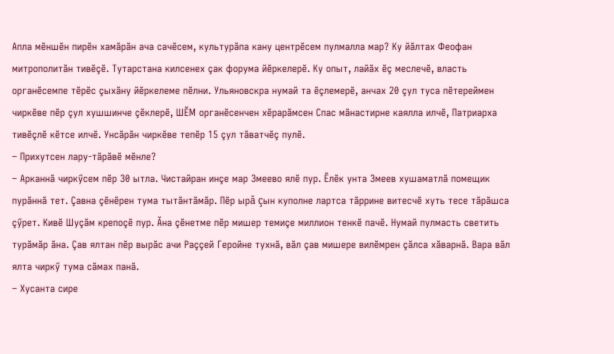Апла мӗншӗн пирӗн хамăрăн ача сачӗсем, культурăпа кану центрӗсем пулмалла мар? Ку йăлтах Феофан митрополитăн тивӗçӗ. Тутарстана килсенех çак форума йӗркелерӗ. Ку опыт, лайăх ӗç меслечӗ, власть органӗсемпе тӗрӗс çыхăну йӗркелеме пӗлни. Ульяновскра нумай та ӗçлемерӗ, анчах 20 çул туса пӗтереймен чиркӗве пӗр çул хушшинче çӗклерӗ, ШӖМ органӗсенчен хӗрарăмсен Спас мăнастирне каялла илчӗ, Патриарха тивӗçлӗ кӗтсе илчӗ. Унсăрăн чиркӗве тепӗр 15 çул тăватчӗç пулӗ.
– Прихутсен лару-тăрăвӗ мӗнле?
– Арканнă чиркӳсем пӗр 30 ытла. Чистайран инçе мар Змеево ялӗ пур. Ӗлӗк унта Змеев хушаматлă помещик пурăннă тет. Çавна çӗнӗрен тума тытăнтăмăр. Пӗр ырă çын куполне лартса тăррине витесчӗ хуть тесе тăрăшса çӳрет. Кивӗ Шуçăм крепоçӗ пур. Ăна çӗнетме пӗр мишер темиçе миллион тенкӗ пачӗ. Нумай пулмасть светить турăмăр ăна. Çав ялтан пӗр вырăс ачи Раççей Геройне тухнă, вăл çав мишере вилӗмрен çăлса хăварнă. Вара вăл ялта чиркӳ тума сăмах панă.
– Хусанта сире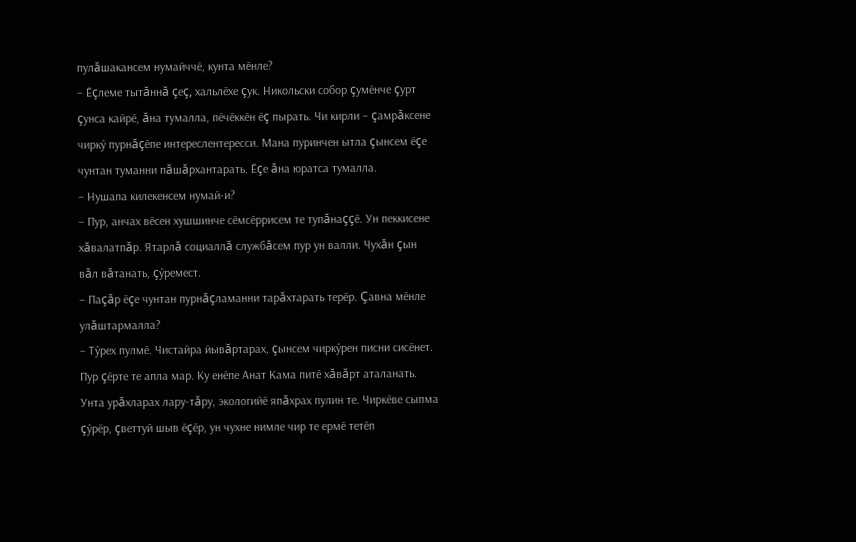пулăшакансем нумайччӗ, кунта мӗнле?
– Ӗçлеме тытăннă çеç, хальлӗхе çук. Никольски собор çумӗнче çурт çунса кайрӗ, ăна тумалла, пӗчӗккӗн ӗç пырать. Чи кирли – çамрăксене чиркӳ пурнăçӗпе интереслентересси. Мана пуринчен ытла çынсем ӗçе чунтан туманни пăшăрхантарать. Ӗçе ăна юратса тумалла.
– Нушапа килекенсем нумай-и?
– Пур, анчах вӗсен хушшинче сӗмсӗррисем те тупăнаççӗ. Ун пеккисене хăвалатпăр. Ятарлă социаллă службăсем пур ун валли. Чухăн çын вăл вăтанать, çӳремест.
– Паçăр ӗçе чунтан пурнăçламанни тарăхтарать терӗр. Çавна мӗнле улăштармалла?
– Тӳрех пулмӗ. Чистайра йывăртарах, çынсем чиркӳрен писни сисӗнет. Пур çӗрте те апла мар. Ку енӗпе Анат Кама питӗ хăвăрт аталанать. Унта урăхларах лару-тăру, экологийӗ япăхрах пулин те. Чиркӗве сыпма çӳрӗр, çветтуй шыв ӗçӗр, ун чухне нимле чир те ермӗ тетӗп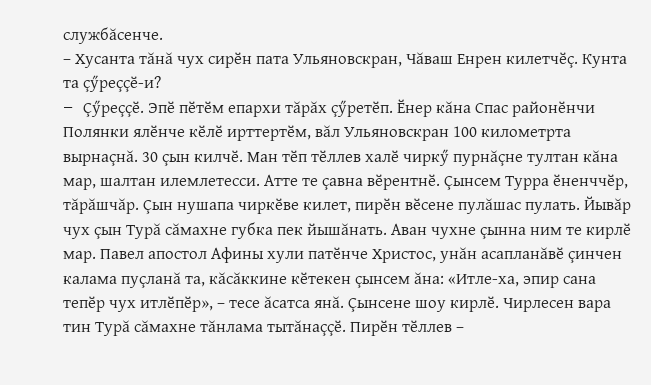службăсенче.
– Хусанта тăнă чух сирӗн пата Ульяновскран, Чăваш Енрен килетчӗç. Кунта та çӳреççӗ-и?
– Çӳреççӗ. Эпӗ пӗтӗм епархи тăрăх çӳретӗп. Ӗнер кăна Спас районӗнчи Полянки ялӗнче кӗлӗ ирттертӗм, вăл Ульяновскран 100 километрта вырнаçнă. 30 çын килчӗ. Ман тӗп тӗллев халӗ чиркӳ пурнăçне тултан кăна мар, шалтан илемлетесси. Атте те çавна вӗрентнӗ. Çынсем Турра ӗненччӗр, тăрăшчăр. Çын нушапа чиркӗве килет, пирӗн вӗсене пулăшас пулать. Йывăр чух çын Турă сăмахне губка пек йышăнать. Аван чухне çынна ним те кирлӗ мар. Павел апостол Афины хули патӗнче Христос, унăн асапланăвӗ çинчен калама пуçланă та, кăсăккине кӗтекен çынсем ăна: «Итле-ха, эпир сана тепӗр чух итлӗпӗр», – тесе ăсатса янă. Çынсене шоу кирлӗ. Чирлесен вара тин Турă сăмахне тăнлама тытăнаççӗ. Пирӗн тӗллев –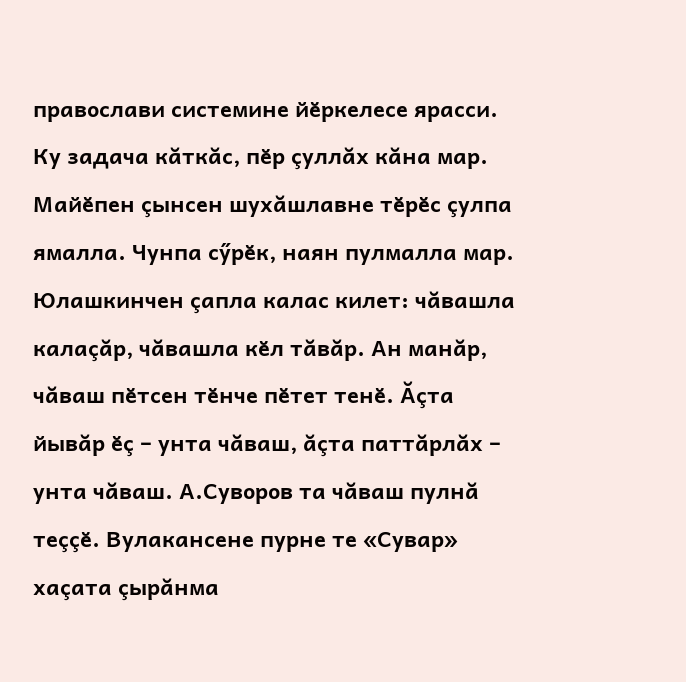православи системине йӗркелесе ярасси. Ку задача кăткăс, пӗр çуллăх кăна мар. Майӗпен çынсен шухăшлавне тӗрӗс çулпа ямалла. Чунпа сӳрӗк, наян пулмалла мар.
Юлашкинчен çапла калас килет: чăвашла калаçăр, чăвашла кӗл тăвăр. Ан манăр, чăваш пӗтсен тӗнче пӗтет тенӗ. Ăçта йывăр ӗç – унта чăваш, ăçта паттăрлăх – унта чăваш. А.Суворов та чăваш пулнă теççӗ. Вулакансене пурне те «Сувар» хаçата çырăнма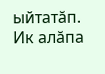ыйтатăп. Ик алăпа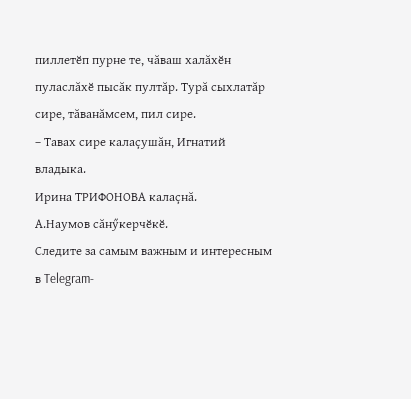пиллетӗп пурне те, чăваш халăхӗн пуласлăхӗ пысăк пултăр. Турă сыхлатăр сире, тăванăмсем, пил сире.
– Тавах сире калаçушăн, Игнатий владыка.
Ирина ТРИФОНОВА калаçнă.
А.Наумов сăнӳкерчӗкӗ.
Следите за самым важным и интересным в Telegram-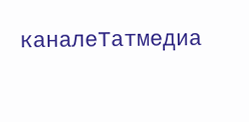каналеТатмедиа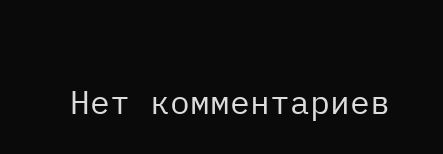Нет комментариев